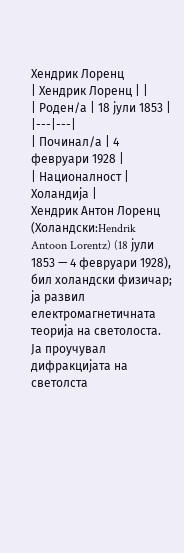Хендрик Лоренц
| Хендрик Лоренц | |
| Роден/а | 18 јули 1853 |
|---|---|
| Починал/а | 4 февруари 1928 |
| Националност | Холандија |
Хендрик Антон Лоренц (Холандски:Hendrik Antoon Lorentz) (18 јули 1853 — 4 февруари 1928), бил холандски физичар; ја развил електромагнетичната теорија на светолоста. Ја проучувал дифракцијата на светолста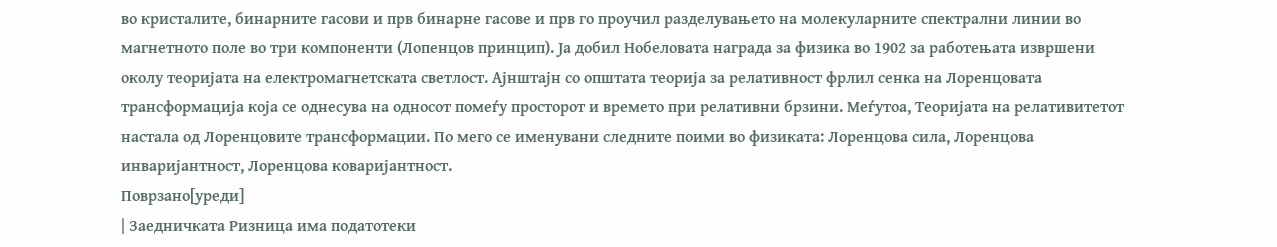во кристалите, бинарните гасови и прв бинарне гасове и прв го проучил разделувањето на молекуларните спектрални линии во магнетното поле во три компоненти (Лопенцов принцип). Ја добил Нобеловата награда за физика во 1902 за работењата извршени околу теоријата на електромагнетската светлост. Ајнштајн со општата теорија за релативност фрлил сенка на Лоренцовата трансформација која се однесува на односот помеѓу просторот и времето при релативни брзини. Меѓутоа, Теоријата на релативитетот настала од Лоренцовите трансформации. По мего се именувани следните поими во физиката: Лоренцова сила, Лоренцова инваријантност, Лоренцова коваријантност.
Поврзано[уреди]
| Заедничката Ризница има податотеки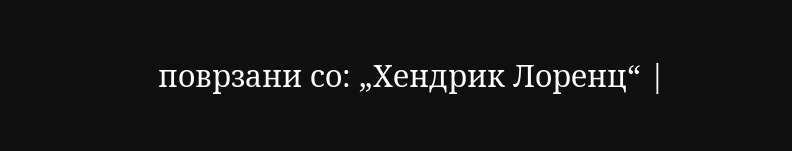поврзани со: „Хендрик Лоренц“ |